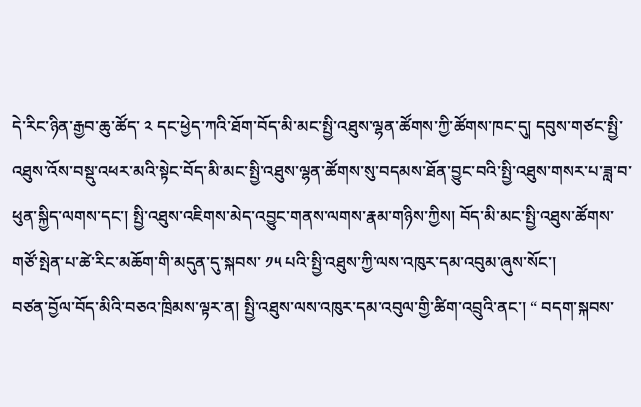དེ་རིང་ཉིན་རྒྱབ་ཆུ་ཚོད་ ༢ དང་ཕྱེད་ཀའི་ཐོག་བོད་མི་མང་སྤྱི་འཐུས་ལྷན་ཚོགས་ཀྱི་ཚོགས་ཁང་དུ། དབུས་གཙང་སྤྱི་འཐུས་འོས་བསྡུ་འཕར་མའི་སྟེང་བོད་མི་མང་སྤྱི་འཐུས་ལྷན་ཚོགས་སུ་བདམས་ཐོན་བྱུང་བའི་སྤྱི་འཐུས་གསར་པ་ཟླ་བ་ཕུན་སྐྱིད་ལགས་དང་། སྤྱི་འཐུས་འཇིགས་མེད་འབྱུང་གནས་ལགས་རྣམ་གཉིས་ཀྱིས། བོད་མི་མང་སྤྱི་འཐུས་ཚོགས་གཙོ་སྤེན་པ་ཚེ་རིང་མཆོག་གི་མདུན་དུ་སྐབས་ ༡༥ པའི་སྤྱི་འཐུས་ཀྱི་ལས་འཁུར་དམ་འབུམ་ཞུས་སོང་།
བཙན་བྱོལ་བོད་མིའི་བཅའ་ཁྲིམས་ལྟར་ན། སྤྱི་འཐུས་ལས་འཁུར་དམ་འབུལ་གྱི་ཚིག་འབྲུའི་ནང་། “ བདག་སྐབས་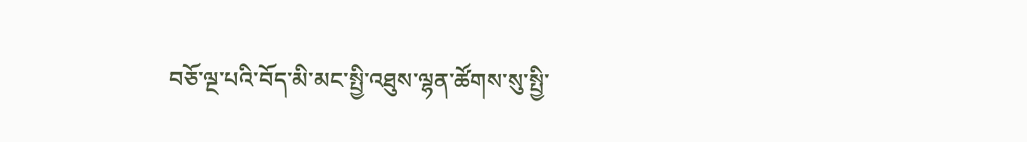བཅོ་ལྔ་པའི་བོད་མི་མང་སྤྱི་འཐུས་ལྷན་ཚོགས་སུ་སྤྱི་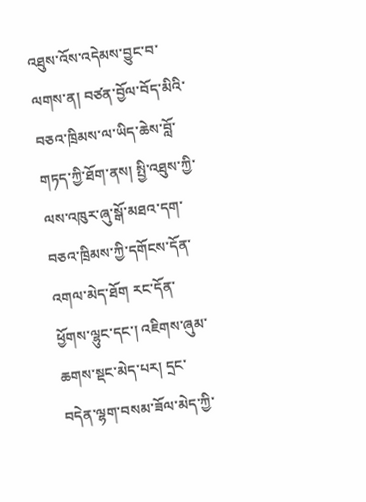འཐུས་འོས་འདེམས་བྱུང་བ་ལགས་ན། བཙན་བྱོལ་བོད་མིའི་བཅའ་ཁྲིམས་ལ་ཡིད་ཆེས་བློ་གཏད་ཀྱི་ཐོག་ནས། སྤྱི་འཐུས་ཀྱི་ལས་འཁུར་ཞུ་སྒོ་མཐའ་དག་བཅའ་ཁྲིམས་ཀྱི་དགོངས་དོན་འགལ་མེད་ཐོག རང་དོན་ཕྱོགས་ལྷུང་དང་། འཇིགས་ཞུམ་ཆགས་སྡང་མེད་པར། དྲང་བདེན་ལྷག་བསམ་ཟོལ་མེད་ཀྱི་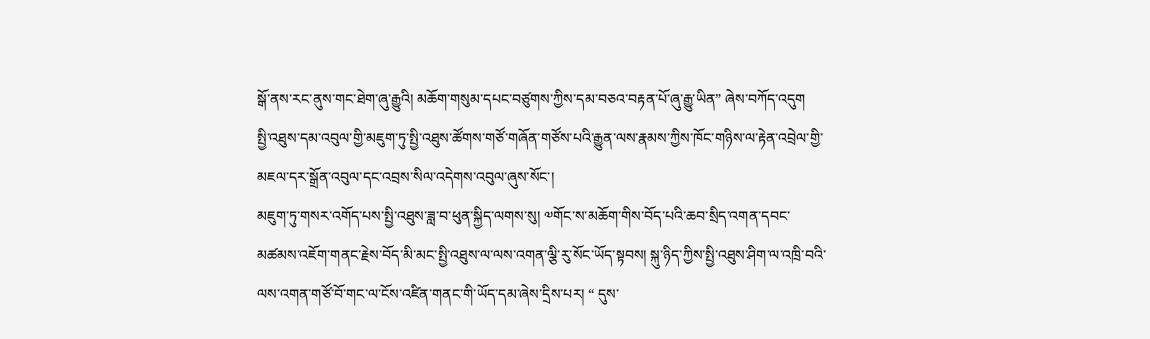སྒོ་ནས་རང་ནུས་གང་ཐེག་ཞུ་རྒྱུའི། མཆོག་གསུམ་དཔང་བཙུགས་ཀྱིས་དམ་བཅའ་བརྟན་པོ་ཞུ་རྒྱུ་ཡིན” ཞེས་བཀོད་འདུག
སྤྱི་འཐུས་དམ་འབུལ་གྱི་མཇུག་ཏུ་སྤྱི་འཐུས་ཚོགས་གཙོ་གཞོན་གཙོས་པའི་རྒྱུན་ལས་རྣམས་ཀྱིས་ཁོང་གཉིས་ལ་རྟེན་འབྲེལ་གྱི་མཇལ་དར་སྒྲོན་འབུལ་དང་འབྲས་སིལ་འདེགས་འབུལ་ཞུས་སོང་།
མཇུག་ཏུ་གསར་འགོད་པས་སྤྱི་འཐུས་ཟླ་བ་ཕུན་སྐྱིད་ལགས་སུ། ༧གོང་ས་མཆོག་གིས་བོད་པའི་ཆབ་སྲིད་འགན་དབང་མཚམས་འཇོག་གནང་རྗེས་བོད་མི་མང་སྤྱི་འཐུས་ལ་ལས་འགན་ལྕི་རུ་སོང་ཡོད་སྟབས། སྐུ་ཉིད་ཀྱིས་སྤྱི་འཐུས་ཤིག་ལ་འཁྲི་བའི་ལས་འགན་གཙོ་བོ་གང་ལ་ངོས་འཛིན་གནང་གི་ཡོད་དམ་ཞེས་དྲིས་པར། “ དུས་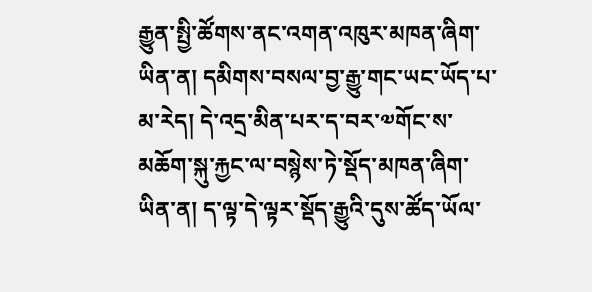རྒྱུན་སྤྱི་ཚོགས་ནང་འགན་འཁུར་མཁན་ཞིག་ཡིན་ན། དམིགས་བསལ་བྱ་རྒྱུ་གང་ཡང་ཡོད་པ་མ་རེད། དེ་འདྲ་མིན་པར་ད་བར་༧གོང་ས་མཆོག་སྐུ་རྐྱང་ལ་བསྙེས་ཏེ་སྡོད་མཁན་ཞིག་ཡིན་ན། ད་ལྟ་དེ་ལྟར་སྡོད་རྒྱུའི་དུས་ཚོད་ཡོལ་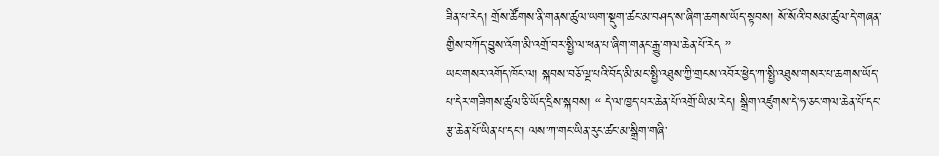ཟིན་པ་རེད། གྲོས་ཚོགས་ནི་གནས་ཚུལ་ཡག་སྡུག་ཚང་མ་བཤད་ས་ཞིག་ཆགས་ཡོད་སྟབས། སོ་སོའི་བསམ་ཚུལ་དེ་གཞན་གྱིས་བཀོད་བྱུས་འོག་མི་འགྲོ་བར་སྤྱི་ལ་ཕན་པ་ཞིག་གནང་རྒྱུ་གལ་ཆེན་པོ་རེད ”
ཡང་གསར་འགོད་ཁོང་ལ། སྐབས་བཅོ་ལྔ་པའི་བོད་མི་མང་སྤྱི་འཐུས་ཀྱི་གྲངས་འབོར་ཕྱེད་ཀ་སྤྱི་འཐུས་གསར་པ་ཆགས་ཡོད་པ་དེར་གཟིགས་ཚུལ་ཅི་ཡོད་དྲིས་སྐབས། “ དེ་ལ་ཁྱད་པར་ཆེན་པོ་འགྲོ་ཡི་མ་རེད། སྒྲིག་འཛུགས་དེ་ཧ་ཅང་གལ་ཆེན་པོ་དང་རྩ་ཆེན་པོ་ཡིན་པ་དང་། ལས་ཀ་གང་ཡིན་རུང་ཚང་མ་སྒྲིག་གཞི་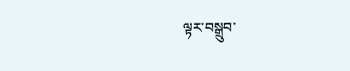ལྟར་བསྒྲུབ་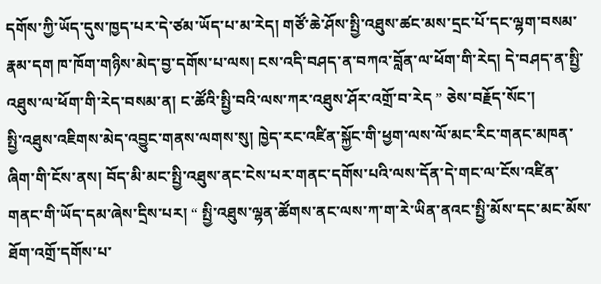དགོས་ཀྱི་ཡོད་དུས་ཁྱད་པར་དེ་ཙམ་ཡོད་པ་མ་རེད། གཙོ་ཆེ་ཤོས་སྤྱི་འཐུས་ཚང་མས་དྲང་པོ་དང་ལྷག་བསམ་རྣམ་དག ཁ་ཁོག་གཉིས་མེད་བྱ་དགོས་པ་ལས། ངས་འདི་བཤད་ན་བཀའ་བློན་ལ་ཕོག་གི་རེད། དེ་བཤད་ན་སྤྱི་འཐུས་ལ་ཕོག་གི་རེད་བསམ་ན། ང་ཚོའི་སྤྱི་བའི་ལས་ཀར་འཐུས་ཤོར་འགྲོ་བ་རེད ” ཅེས་བརྗོད་སོང་།
སྤྱི་འཐུས་འཇིགས་མེད་འབྱུང་གནས་ལགས་སུ། ཁྱེད་རང་འཛིན་སྐྱོང་གི་ཕྱག་ལས་ལོ་མང་རིང་གནང་མཁན་ཞིག་གི་ངོས་ནས། བོད་མི་མང་སྤྱི་འཐུས་ནང་ངེས་པར་གནང་དགོས་པའི་ལས་དོན་དེ་གང་ལ་ངོས་འཛིན་གནང་གི་ཡོད་དམ་ཞེས་དྲིས་པར། “ སྤྱི་འཐུས་ལྷན་ཚོགས་ནང་ལས་ཀ་ག་རེ་ཡིན་ནའང་སྤྱི་མོས་དང་མང་མོས་ཐོག་འགྲོ་དགོས་པ་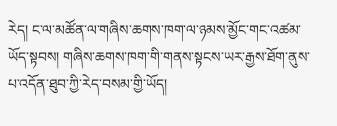རེད། ང་ལ་མཚོན་ལ་གཞིས་ཆགས་ཁག་ལ་ཉམས་མྱོང་གང་འཚམ་ཡོད་སྟབས། གཞིས་ཆགས་ཁག་གི་གནས་སྟངས་ཡར་རྒྱས་ཐོག་ནུས་པ་འདོན་ཐུབ་ཀྱི་རེད་བསམ་གྱི་ཡོད།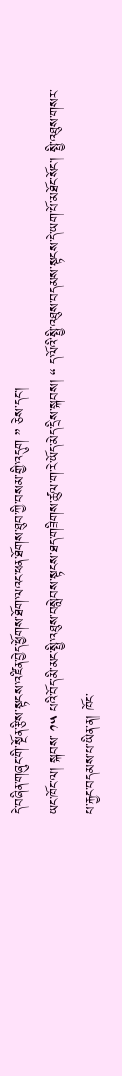དེ་བཞིན་གཞུང་གི་སྔོན་རྩིས་སྟངས་འཛིན་བྱེད་ཕྱོགས་ཐོག་ལའང་ཕན་ཐོགས་ཐུབ་ཀྱི་བསམ་གྱི་འདུག ” ཅེས་དང་།
ཡང་ཁོང་ལ། སྐབས་ ༡༥ པའི་བོད་མི་མང་སྤྱི་འཐུས་བསླེབས་སྟངས་ཐད་གཟིགས་ཚུལ་ག་རེ་ཡོད་མེད་དྲིས་སྐབས། “ ད་ལོའི་སྤྱི་འཐུས་བདམས་སྟངས་དེ་ཡག་པོ་མཐོང་སོང་། སྤྱི་འཐུས་གསར་པ་རྐྱང་བདམས་པ་ཡིན་ན། ཁོང་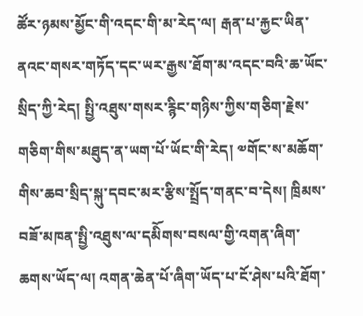ཚོར་ཉམས་མྱོང་གི་འདང་གི་མ་རེད་ལ། རྒན་པ་རྐྱང་ཡིན་ནའང་གསར་གཏོད་དང་ཡར་རྒྱས་ཐོག་མ་འདང་བའི་ཆ་ཡོང་སྲིད་ཀྱི་རེད། སྤྱི་འཐུས་གསར་རྙིང་གཉིས་ཀྱིས་གཅིག་རྗེས་གཅིག་གིས་མཐུད་ན་ཡག་པོ་ཡོང་གི་རེད། ༧གོང་ས་མཆོག་གིས་ཆབ་སྲིད་སྐུ་དབང་མར་རྩིས་སྤྲོད་གནང་བ་དེས། ཁྲིམས་བཟོ་མཁན་སྤྱི་འཐུས་ལ་དམིོགས་བསལ་གྱི་འགན་ཞིག་ཆགས་ཡོད་ལ། འགན་ཆེན་པོ་ཞིག་ཡོད་པ་ངོ་ཤེས་པའི་ཐོག་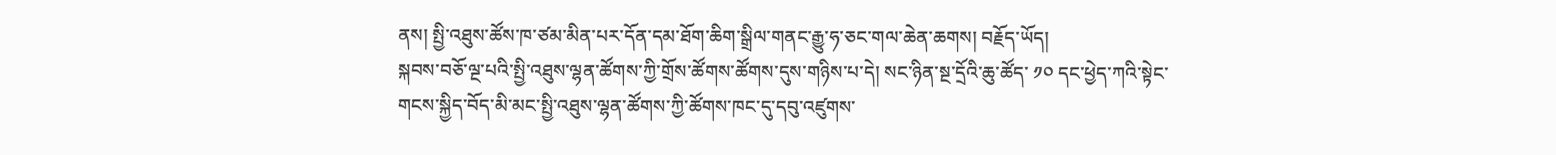ནས། སྤྱི་འཐུས་ཚོས་ཁ་ཙམ་མིན་པར་དོན་དམ་ཐོག་ཆིག་སྒྲིལ་གནང་རྒྱུ་ཧ་ཅང་གལ་ཆེན་ཆགས། བརྗོད་ཡོད།
སྐབས་བཅོ་ལྔ་པའི་སྤྱི་འཐུས་ལྷན་ཚོགས་ཀྱི་གྲོས་ཚོགས་ཚོགས་དུས་གཉིས་པ་དེ། སང་ཉིན་སྔ་དྲོའི་ཆུ་ཚོད་ ༡༠ དང་ཕྱེད་ཀའི་སྟེང་གངས་སྐྱིད་བོད་མི་མང་སྤྱི་འཐུས་ལྷན་ཚོགས་ཀྱི་ཚོགས་ཁང་དུ་དབུ་འཛུགས་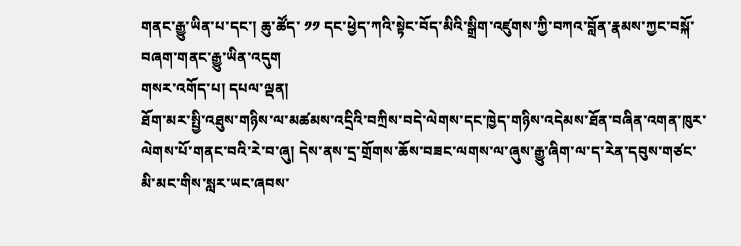གནང་རྒྱུ་ཡིན་པ་དང་། ཆུ་ཚོད་ ༡༡ དང་ཕྱེད་ཀའི་སྟེང་བོད་མིའི་སྒྲིག་འཛུགས་ཀྱི་བཀའ་བློན་རྣམས་ཀྱང་བསྐོ་བཞག་གནང་རྒྱུ་ཡིན་འདུག
གསར་འགོད་པ། དཔལ་ལྡན།
ཐོག་མར་སྤྱི་འཐུས་གཉིས་ལ་མཚམས་འདྲིའི་བཀྲིས་བདེ་ལེགས་དང་ཁྱེད་གཉིས་འདེམས་ཐོན་བཞིན་འགན་ཁུར་ལེགས་པོ་གནང་བའི་རེ་བ་ཞུ། དེས་ནས་དྲ་གྲོགས་ཆོས་བཟང་ལགས་ལ་ཞུས་རྒྱུ་ཞིག་ལ་ད་རེན་དབུས་གཙང་མི་མང་གིས་སླར་ཡང་ཞབས་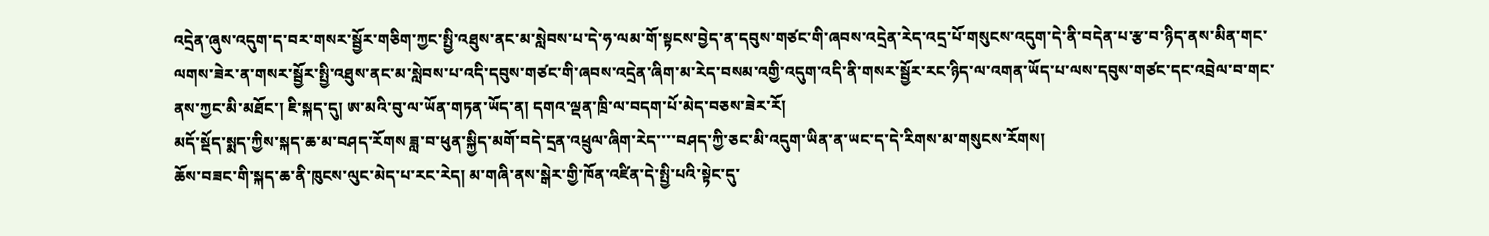འདྲེན་ཞུས་འདུག་ད་བར་གསར་སྦྱོར་གཅིག་ཀྱང་སྤྱི་འཐུས་ནང་མ་སླེབས་པ་དེ་ཧ་ལམ་གོ་སྟངས་བྱེད་ན་དབུས་གཙང་གི་ཞབས་འདྲེན་རེད་འདྲ་པོ་གསུངས་འདུག་དེ་ནི་བདེན་པ་རྩ་བ་ཉིད་ནས་མིན་གང་ལགས་ཟེར་ན་གསར་སྦྱོར་སྤྱི་འཐུས་ནང་མ་སླེབས་པ་འདི་དབུས་གཙང་གི་ཞབས་འདྲེན་ཞིག་མ་རེད་བསམ་འགྱི་འདུག་འདི་ནི་གསར་སྦྱོར་རང་ཉིད་ལ་འགན་ཡོད་པ་ལས་དབུས་གཙང་དང་འབྲེལ་བ་གང་ནས་ཀྱང་མི་མཐོང་། ཇི་སྐད་དུ། ཨ་མའི་བུ་ལ་ཡོན་གཏན་ཡོད་ན། དགའ་ལྡན་ཁྲི་ལ་བདག་པོ་མེད་བཅས་ཟེར་རོ།
མདོ་སྡོད་སྨད་ཀྱིས་སྐད་ཆ་མ་བཤད་རོགས ཟླ་བ་ཕུན་སྐྱིད་མགོ་བདེ་དྲན་འཕྲུལ་ཞིག་རེད་་་་བཤད་ཀྱི་ཅང་མི་འདུག་ཡིན་ན་ཡང་ད་དེ་རིགས་མ་གསུངས་རོགས།
ཆོས་བཟང་གི་སྐད་ཆ་ནི་ཁུངས་ལུང་མེད་པ་རང་རེད། མ་གཞི་ནས་སྒེར་གྱི་ཁོན་འཛིན་དེ་སྤྱི་པའི་སྟེང་དུ་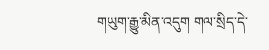གཡུག་རྒྱུ་མིན་འདུག གལ་སྲིད་དེ་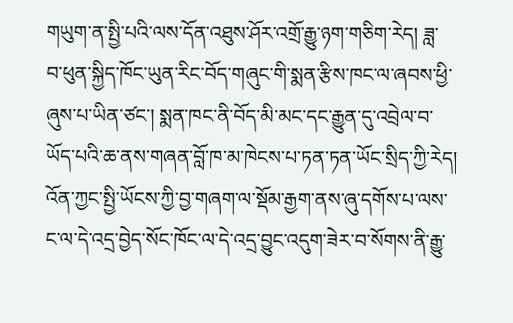གཡུག་ན་སྤྱི་པའི་ལས་དོན་འཐུས་ཤོར་འགྲོ་རྒྱུ་ཉག་གཅིག་རེད། ཟླ་བ་ཕུན་སྐྱིད་ཁོང་ཡུན་རིང་བོད་གཞུང་གི་སྨན་རྩིས་ཁང་ལ་ཞབས་ཕྱི་ཞུས་པ་ཡིན་ཙང་། སྨན་ཁང་ནི་བོད་མི་མང་དང་རྒྱུན་དུ་འབྲེལ་བ་ཡོད་པའི་ཆ་ནས་གཞན་བློ་ཁ་མ་ཁེངས་པ་ཏན་ཏན་ཡོང་སྲིད་ཀྱི་རེད། འོན་ཀྱང་སྤྱི་ཡོངས་ཀྱི་བྱ་གཞག་ལ་སྡོམ་རྒྱག་ནས་ཞུ་དགོས་པ་ལས་ང་ལ་དེ་འདྲ་བྱེད་སོང་ཁོང་ལ་དེ་འདྲ་བྱུང་འདུག་ཟེར་བ་སོགས་ནི་རྒྱུ་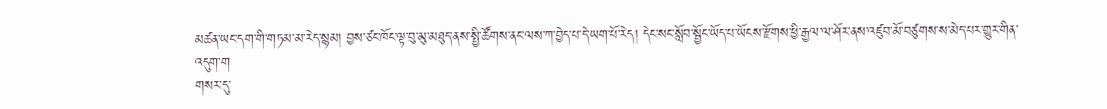མཚན་ཡང་དག་གི་གཏམ་མ་རེད་སྙམ། བྱས་ཙང་ཁོང་ལྟ་བུ་མུ་མཐུད་ནས་སྤྱི་ཚོགས་ནང་ལས་ཀ་བྱེད་པ་དེ་ཡག་པོ་རེད། དེང་སང་སློབ་སྦྱོང་ཡོད་པ་ཡོངས་རྫོགས་ཕྱི་རྒྱལ་ལ་ཤོར་ནས་འཛུབ་མོ་བཙུགས་ས་མེད་པར་གྱུར་གིན་འདུག་ག
གསར་དུ་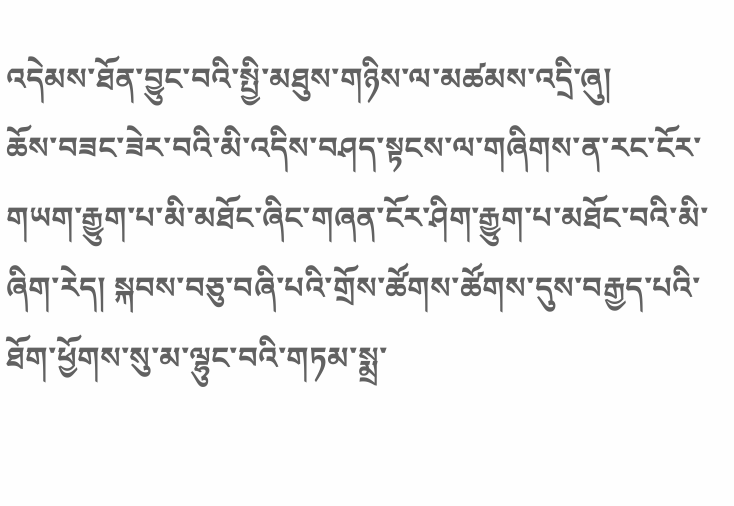འདེམས་ཐོན་བྱུང་བའི་སྤྱི་མཐུས་གཉིས་ལ་མཚམས་འདྲི་ཞུ།
ཆོས་བཟང་ཟེར་བའི་མི་འདིས་བཤད་སྟངས་ལ་གཞིགས་ན་རང་ངོར་གཡག་རྒྱུག་པ་མི་མཐོང་ཞིང་གཞན་ངོར་ཤིག་རྒྱུག་པ་མཐོང་བའི་མི་ཞིག་རེད། སྐབས་བཅུ་བཞི་པའི་གྲོས་ཚོགས་ཚོགས་དུས་བརྒྱད་པའི་ཐོག་ཕྱོགས་སུ་མ་ལྷུང་བའི་གཏམ་སྨྲ་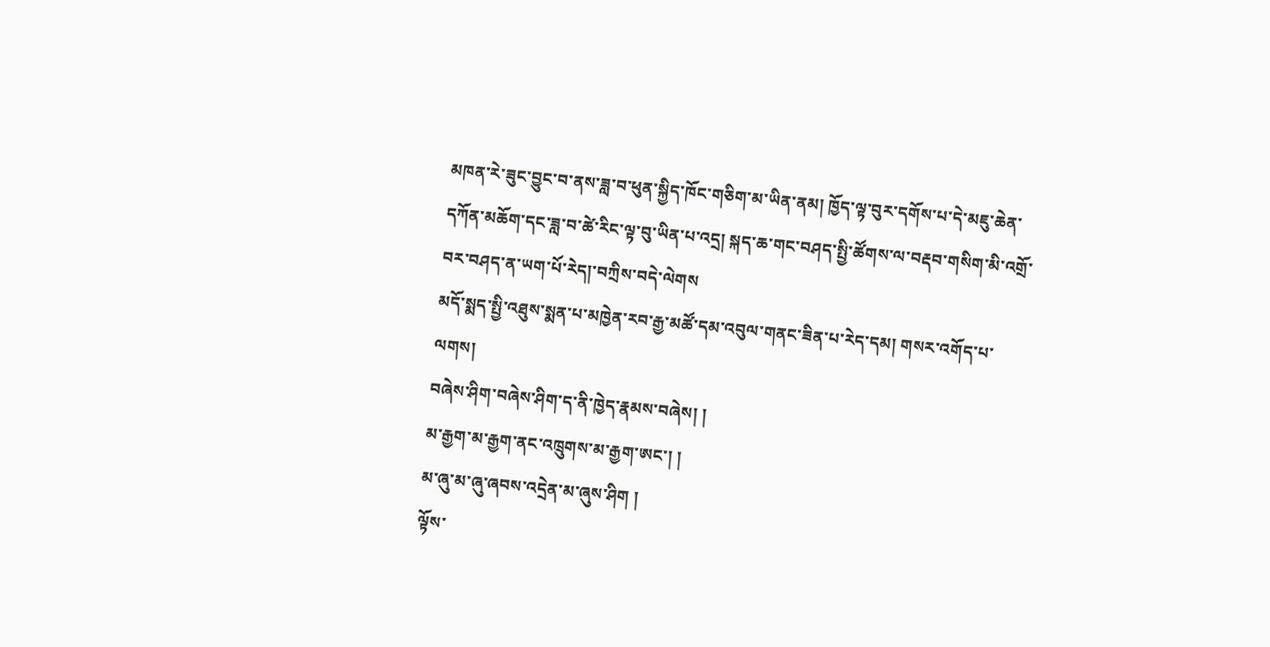མཁན་རེ་ཟུང་བྱུང་བ་ནས་ཟླ་བ་ཕུན་སྐྱིད་ཁོང་གཅིག་མ་ཡིན་ནམ། ཁྱོད་ལྟ་བུར་དགོས་པ་དེ་མཇུ་ཆེན་དཀོན་མཆོག་དང་ཟླ་བ་ཚེ་རིང་ལྟ་བུ་ཡིན་པ་འདྲ། སྐད་ཆ་གང་བཤད་སྤྱི་ཚོགས་ལ་བརྡབ་གསིག་མི་འགྲོ་བར་བཤད་ན་ཡག་པོ་རེད།་བཀྲིས་བདེ་ལེགས
མདོ་སྨད་སྤྱི་འཐུས་སྨན་པ་མཁྱེན་རབ་རྒྱ་མཚོ་དམ་འབུལ་གནང་ཟིན་པ་རེད་དམ། གསར་འགོད་པ་ལགས།
བཞེས་ཤིག་བཞེས་ཤིག་ད་ནི་ཁྱེད་རྣམས་བཞེས། །
མ་རྒྱག་མ་རྒྱག་ནང་འཁྲུགས་མ་རྒྱག་ཨང་། །
མ་ཞུ་མ་ཞུ་ཞབས་འདྲེན་མ་ཞུས་ཤིག །
ལྟོས་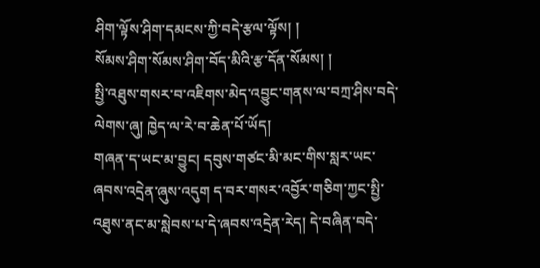ཤིག་ལྟོས་ཤིག་དམངས་ཀྱི་བདེ་རྩལ་ལྟོས། །
སོམས་ཤིག་སོམས་ཤིག་བོད་མིའི་རྩ་དོན་སོམས། །
སྤྱི་འཐུས་གསར་བ་འཇིགས་མེད་འབྱུང་གནས་ལ་བཀྲ་ཤིས་བདེ་ལེགས་ཞུ། ཁྱེད་ལ་རེ་བ་ཆེན་པོ་ཡོད།
གཞན་ད་ཡང་མ་བྱུང། དབུས་གཙང་མི་མང་གིས་སླར་ཡང་ཞབས་འདྲེན་ཞུས་འདུག ད་བར་གསར་འབྱོར་གཅིག་ཀྱང་སྤྱི་འཐུས་ནང་མ་སླེབས་པ་དེ་ཞབས་འདྲེན་རེད། དེ་བཞིན་བདེ་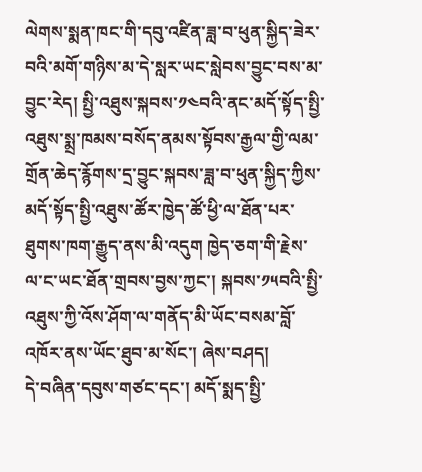ལེགས་སྨན་ཁང་གི་དབུ་འཛིན་ཟླ་བ་ཕུན་སྐྱིད་ཟེར་བའི་མགོ་གཉིས་མ་དེ་སླར་ཡང་སླེབས་བྱུང་བས་མ་བྱུང་རེད། སྤྱི་འཐུས་སྐབས་༡༤བའི་ནང་མདོ་སྟོད་སྤྱི་འཐུས་སྨྲ་ཁམས་བསོད་ནམས་སྟོབས་རྒྱལ་གྱི་ལམ་གྲོན་ཆེད་རྙོགས་དྲ་བྱུང་སྐབས་ཟླ་བ་ཕུན་སྐྱིད་ཀྱིས་མདོ་སྟོད་སྤྱི་འཐུས་ཚོར་ཁྱེད་ཚོ་ཕྱི་ལ་ཐོན་པར་ཐུགས་ཁག་རྒྱུད་ནས་མི་འདུག ཁྱེད་ཅག་གི་རྗེས་ལ་ང་ཡང་ཐོན་གྲབས་བྱས་ཀྱང་། སྐབས་༡༥བའི་སྤྱི་འཐུས་ཀྱི་འོས་ཤོག་ལ་གནོད་མི་ཡོང་བསམ་བློ་འཁོར་ནས་ཡོང་ཐུབ་མ་སོང་། ཞེས་བཤད།
དེ་བཞིན་དབུས་གཙང་དང་། མདོ་སྨད་སྤྱི་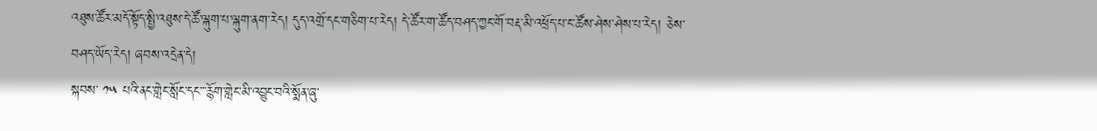འཐུས་ཚོར་མདོ་སྟོད་སྤྱི་འཐུས་དེ་ཚོ་ལྐུག་པ་ལྐུག་ནག་རེད། དུད་འགྲོ་དང་གཅིག་པ་རེད། དེ་ཚོར་ག་ཚོད་བཤད་ཀྱང་གོ་བརྡ་མི་འཕྲོད་པ་ང་ཚོས་ཤེས་ཤེས་པ་རེད། ཅེས་བཤད་ཡོད་རེད། ཞབས་འདྲེན་དེ།
སྐབས་ ༡༥ པའི་ནང་གླེང་སློང་དང་་་རྙོག་གླེང་མི་འབྱུང་བའི་སྨོན་ཞུ་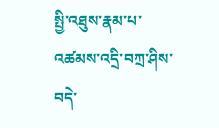སྤྱི་འཐུས་རྣམ་པ་འཚམས་འདྲི་བཀྲ་ཤིས་བདེ་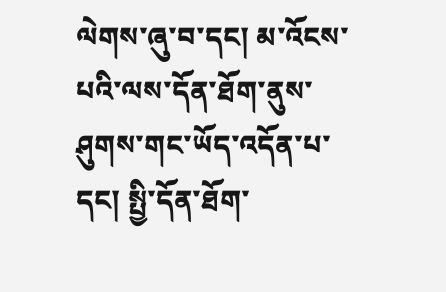ལེགས་ཞུ་བ་དང། མ་འོངས་པའི་ལས་དོན་ཐོག་ནུས་ཤུགས་གང་ཡོད་འདོན་པ་དང། སྤྱི་དོན་ཐོག་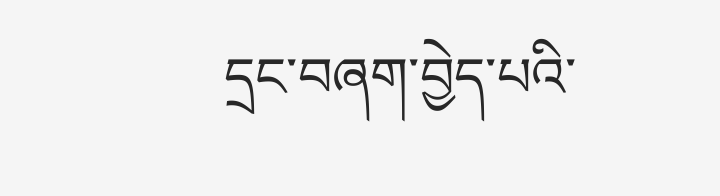དྲང་བཞག་བྱེད་པའི་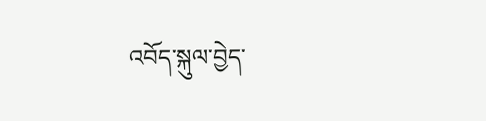འབོད་སྐུལ་བྱེད་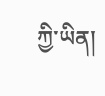ཀྱི་ཡིན།